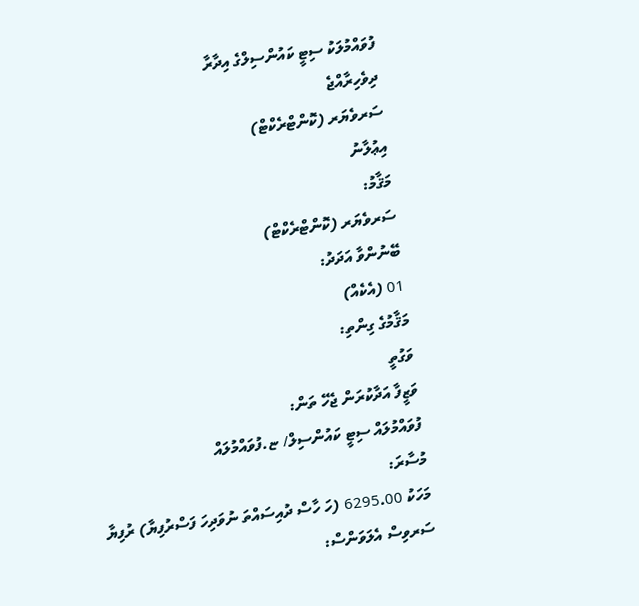ފުވައްމުލަކު ސިޓީ ކައުންސިލްގެ އިދާރާ
ދިވެހިރާއްޖެ
ސަރވެޔަރ (ކޮންޓްރެކްޓް)
އިޢުލާނު
މަޤާމު:
ސަރވެޔަރ (ކޮންޓްރެކްޓް)
ބޭނުންވާ އަދަދު:
01 (އެކެއް)
މަޤާމުގެ ގިންތި:
ވަގުތީ
ވަޒީފާ އަދާކުރަން ޖެހޭ ތަން:
ފުވައްމުލައް ސިޓީ ކައުންސިލް/ ޏ.ފުވައްމުލައް
މުސާރަ:
މަހަކު 6295.00 (ހަ ހާސް ދުއިސައްތަ ނުވަދިހަ ފަސްރުފިޔާ) ރުފިޔާ
ސަރވިސް އެލަވަންސް: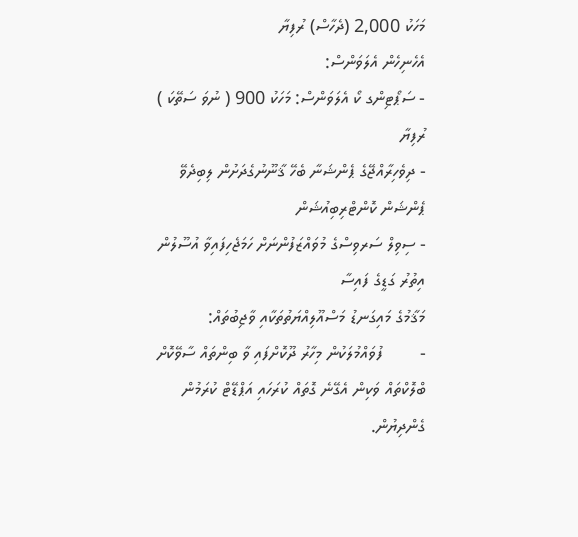މަހަކު 2,000 (ދެހާސް) ރުފިޔާ
އެހެނިހެން އެލަވަންސް:
- ސަޕޯޓިންގ ކޯ އެލަވަންސް: މަހަކު 900 ( ނުވަ ސަތޭކަ ) ރުފިޔާ
- ދިވެހިރާއްޖޭގެ ޕެންޝަނާ ބެހޭ ޤާނޫނުގެދަށުން ލިބިދެވޭ ޕެންޝަން ކޮންޓްރިބިއުޝަން
- ސިވިލް ސަރވިސްގެ މުވައްޒަފުންނަށް ހަމަޖެހިފައިވާ އުސޫލުން އިތުރު ގަޑީގެ ފައިސާ
މަޤާމުގެ މައިގަނޑު މަސްއޫލިއްޔަތުތަކާއި ވާޖިބުތައް:
-        ފުވައްމުލަކުން މިހާރު ދޫކޮށްފައި ވާ ބިންތައް ސާވޭކޮށް ބްލޮކްތައް ވަކިން އެގޭނެ ގޮތައް ކުރަހައި އަޕްޑޭޓް ކުރަމުން ގެންދިޔުން.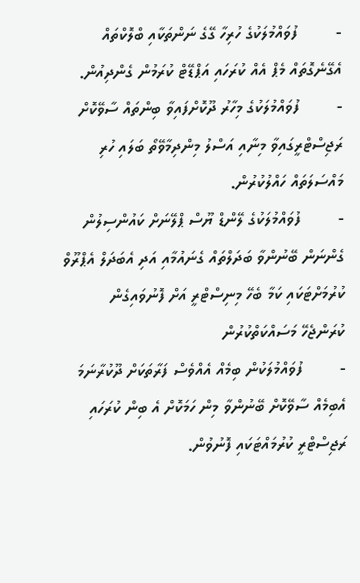-        ފުވައްމުލަކުގެ ހުރިހާ ގޭގެ ނަންތަކާއި ބްލޮކްތައް އެގޭނެގޮތައް މެޕް އެއް ކުރަހައި އަޕްޑޭޓް ކުރަމުން ގެންދިއުން.
-        ފުވައްމުލަކުގެ މިހާރު ދޫކޮށްފައިވާ ބިންތައް ސާވޭކޮށް ރަޖިސްޓްރީގައިވާ މިނާއި އަސްލު މިންދިމާވޭތޯ ބަލައި ހުރި މައްސަލަތައް ހައްލުކުރުން.
-        ފުވައްމުލަކުގެ ލޭންޑް ޔޫސް ޕްލޭނަށް ކައުންސިލުން ގެންނަން ބޭނުންވާ ބަދަލްތައް ގެނައުމާއި އަދި އެބަދަލް އެޕްރޫވް ކުރުމަށްޓަކައި ކަމާ ބެހޭ މިނިސްޓްރީ އަށް ފޮނުވައިގެން ކުރަންޖެހޭ މަސައްކަތްކުރުން
-        ފުވައްމުލަކުން ބިމެއް އެއްވެސް ފަރާތަކަށް ދޫކުރާނަމަ އެބިމެއް ސާވޭކޮށް ބޭނުންވާ މިން ހަމަކޮށް އެ ބިން ކުރަހައި ރަޖިސްޓްރީ ކުރުމައްޓަކައި ފޮނުވުން.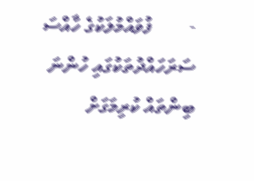-        ފުވައްމުލަކުގެ ހާއްސަ ސަރަހައްދުތަކުގައި ހުންނަ ބިންތައް ކުރިމަގަށް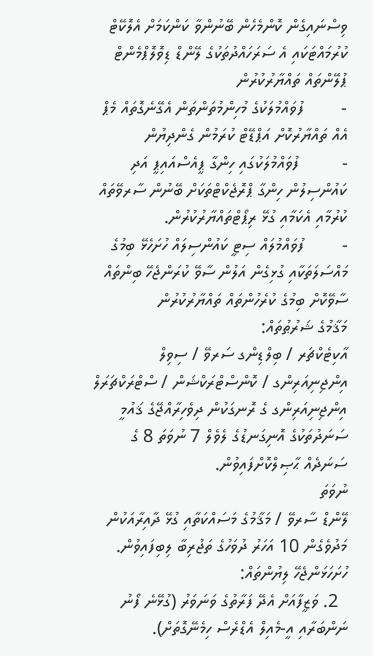ވިސްނައިގެން ކޮންމެހެން ބޭނުންވާ ކަންކަމަށް އެލޮކޭޓް ކުރުމައްޓަކައި އެ ސަރަހައްދުތަކުގެ ލޭންޑް ޑިވޮލޮޕްމެންޓް ޕުލޭންތައް ތައްޔާރުކުރުން
-        ފުވައްމުލަކުގެ މުހިންމުތަންތަން އެގޭނެގޮތައް މެޕް އެއް ތައްޔާރުކޮށް އަޕްޑޭޓް ކުރަމުން ގެންދިޔުން
-         ފުވައްމުލަކުގައި ހިންގާ ޕީއެސްއައިޕީ އަދި ކައުންސިލުން ހިންގާ ޕްރޮޖެކްޓްތަކަށް ބޭނުން ސާރވޭތައް ކުރުމާއި އެކަމާއި ގުޅޭ ރިޕޯޓްތައްޔާރުކުރުން.
-        ފުވައްމުލައް ސިޓީ ކައުންސިލައް ހުށަހެޅޭ ބިމުގެ މައްސަލަތަކާއި ގުޅިގެން އަލުން ސާވޭ ކުރަންޖެހޭ ބިންތައް ސާވޭކޮށް ބިމުގެ ކުރެހުންތައް ތައްޔާރުކުރުން
މަޤާމުގެ ޝަރުޠުތައް:
އާކިޓެކްޗަރ / ބިލްޑިންގ ސަރވޭ / ސިވިލް އިންޖިނިއަރިންގ / ކޮންސްޓްރަކްޝަން / ސްޓްރަކްޗަރަލް އިންޖިނިއަރިންގ ގެ ރޮނގަކުން ދިވެހިރާއްޖޭގެ ޤައުމީ ސަނަދުތަކުގެ އޮނިގަނޑުގެ ލެވެލް 7 ނުވަތަ 8 ގެ ސަނަދެއް ޙާޞިލްކޮށްފައިވުން.
ނުވަތަ
ލޭންޑް ސާރވޭ / މަޤާމުގެ މަސައްކަތާއި ގުޅޭ ދާއިރާއަކުން މަދުވެގެން 10 އަހަރު ދުވަހުގެ ތަޖުރިބާ ލިބިފައިވުން.
ހުށަހަޅަންޖެހޭ ލިޔުންތައް:
  2. ވަޒީފާއަށް އެދޭ ފަރާތުގެ ވަނަވަރު (ގުޅޭނެ ފޯނު ނަންބަރާއި އީ-މެއިލް އެޑްރެސް ހިމެނޭގޮތަށް).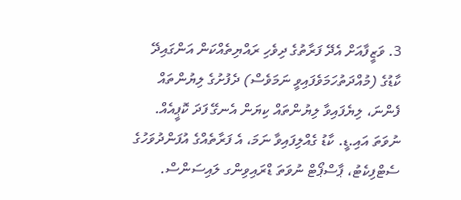3. ވަޒީފާއަށް އެދޭ ފަރާތުގެ ދިވެހި ރައްޔިތެއްކަން އަންގައިދޭ ކާޑުގެ (މުއްދަތުހަމަވެފައިވީ ނަމަވެސް) ދެފުށުގެ ލިޔުންތައް ފެންނަ، ލިޔެފައިވާ ލިޔުންތައް ކިޔަން އެނގޭ ފަދަ ކޮޕީއެއް. ނުވަތަ އައި.ޑީ. ކާޑު ގެއްލިފައިވާ ނަމަ، އެ ފަރާތެއްގެ އުފަންދުވަހުގެ ސެޓްފިކެޓު، ޕާސްޕޯޓް ނުވަތަ ޑްރައިވިންގ ލައިސަންސް.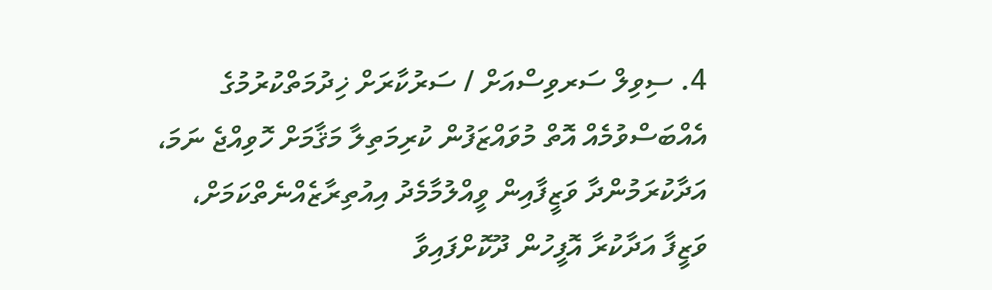4. ސިވިލް ސަރވިސްއަށް / ސަރުކާރަށް ޚިދުމަތްކުރުމުގެ އެއްބަސްވުމެއް އޮތް މުވައްޒަފުން ކުރިމަތިލާ މަޤާމަށް ހޮވިއްޖެ ނަމަ، އަދާކުރަމުންދާ ވަޒީފާއިން ވީއްލުމާމެދު އިއުތިރާޒެއްނެތްކަމަށް، ވަޒީފާ އަދާކުރާ އޮފީހުން ދޫކޮށްފައިވާ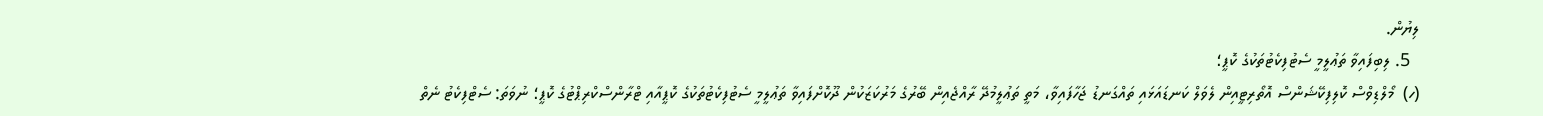ލިޔުން.
  5. ލިބިފައިވާ ތަޢުލީމީ ސެޓުފިކެޓުތަކުގެ ކޮޕީ؛
(ހ)  މޯލްޑިވްސް ކޮލިފިކޭޝަންސް އޮތޯރިޓީއިން ލެވަލް ކަނޑައަޅައި ތައްގަނޑު ޖަހާފައިވާ، މަތީ ތަޢުލީމުދޭ ރާއްޖެއިން ބޭރުގެ މަރުކަޒަކުން ދޫކޮށްފައިވާ ތަޢުލީމީ ސެޓުފިކެޓުތަކުގެ ކޮޕީއާއި ޓްރާންސްކްރިޕްޓުގެ ކޮޕީ؛ ނުވަތަ: ސެޓްފިކެޓު ނެތް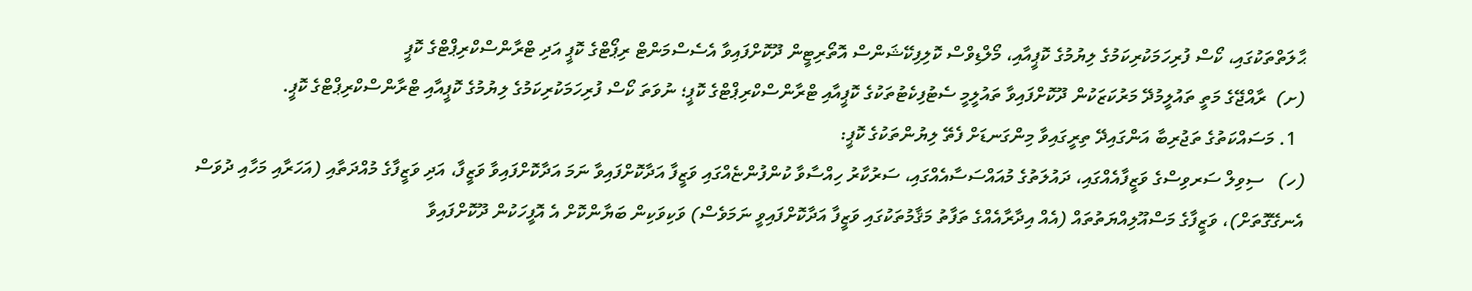ޙާލަތްތަކުގައި، ކޯސް ފުރިހަމަކުރިކަމުގެ ލިޔުމުގެ ކޮޕީއާއި، މޯލްޑިވްސް ކޮލިފިކޭޝަންސް އޮތޯރިޓީން ދޫކޮށްފައިވާ އެސެސްމަންޓް ރިޕޯޓްގެ ކޮޕީ އަދި ޓްރާންސްކްރިޕްޓްގެ ކޮޕީ
(ށ)  ރާއްޖޭގެ މަތީ ތައުލީމުދޭ މަރުކަޒަކުން ދޫކޮށްފައިވާ ތައުލީމީ ސެޓުފިކެޓުތަކުގެ ކޮޕީއާއި ޓްރާންސްކްރިޕްޓްގެ ކޮޕީ؛ ނުވަތަ ކޯސް ފުރިހަމަކުރިކަމުގެ ލިޔުމުގެ ކޮޕީއާއި ޓްރާންސްކްރިޕްޓްގެ ކޮޕީ.
  1. މަސައްކަތުގެ ތަޖުރިބާ އަންގައިދޭ ތިރީގައިވާ މިންގަނޑަށް ފެތޭ ލިޔުންތަކުގެ ކޮޕީ:
(ހ)   ސިވިލް ސަރވިސްގެ ވަޒީފާއެއްގައި، ދައުލަތުގެ މުއައްސަސާއެއްގައި، ސަރުކާރު ހިއްސާވާ ކުންފުންޏެއްގައި ވަޒީފާ އަދާކޮށްފައިވާ ނަމަ އަދާކޮށްފައިވާ ވަޒީފާ، އަދި ވަޒީފާގެ މުއްދަތާއި (އަހަރާއި މަހާއި ދުވަސް އެނގޭގޮތަށް)، ވަޒީފާގެ މަސްއޫލިއްޔަތުތައް (އެއް އިދާރާއެއްގެ ތަފާތު މަޤާމުތަކުގައި ވަޒީފާ އަދާކޮށްފައިވީ ނަމަވެސް) ވަކިވަކިން ބަޔާންކޮށް އެ އޮފީހަކުން ދޫކޮށްފައިވާ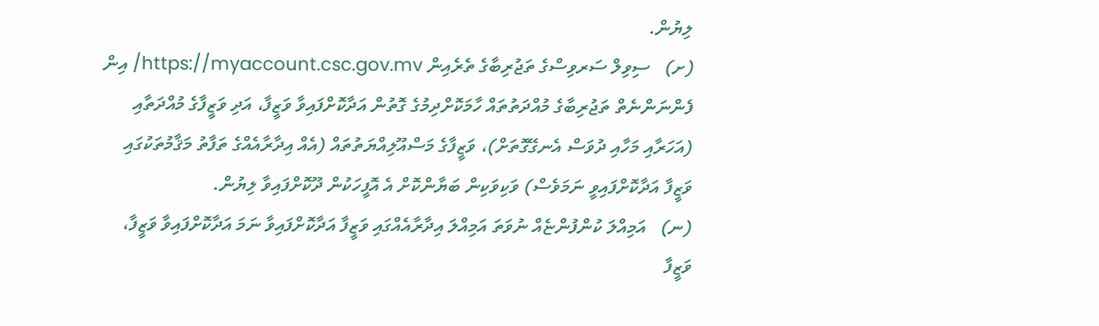ލިޔުން.
(ށ)   ސިވިލް ސަރވިސްގެ ތަޖުރިބާގެ ތެރެއިން https://myaccount.csc.gov.mv/ އިން ފެންނަންނެތް ތަޖުރިބާގެ މުއްދަތުތައް ހާމަކޮށްދިމުގެ ގޮތުން އަދާކޮށްފައިވާ ވަޒީފާ، އަދި ވަޒީފާގެ މުއްދަތާއި (އަހަރާއި މަހާއި ދުވަސް އެނގޭގޮތަށް)، ވަޒީފާގެ މަސްއޫލިއްޔަތުތައް (އެއް އިދާރާއެއްގެ ތަފާތު މަޤާމުތަކުގައި ވަޒީފާ އަދާކޮށްފައިވީ ނަމަވެސް) ވަކިވަކިން ބަޔާންކޮށް އެ އޮފީހަކުން ދޫކޮށްފައިވާ ލިޔުން.
(ނ)   އަމިއްލަ ކުންފުންޏެއް ނުވަތަ އަމިއްލަ އިދާރާއެއްގައި ވަޒީފާ އަދާކޮށްފައިވާ ނަމަ އަދާކޮށްފައިވާ ވަޒީފާ، ވަޒީފާ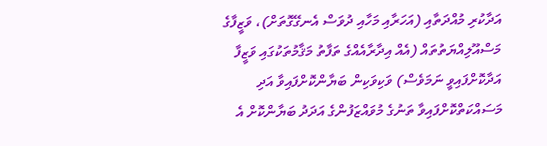އަދާކުރި މުއްދަތާއި (އަހަރާއި މަހާއި ދުވަސް އެނގޭގޮތަށް)، ވަޒީފާގެ މަސްއޫލިއްޔަތުތައް (އެއް އިދާރާއެއްގެ ތަފާތު މަޤާމުތަކުގައި ވަޒީފާ އަދާކޮށްފައިވީ ނަމަވެސް) ވަކިވަކިން ބަޔާންކޮށްފައިވާ އަދި މަސައްކަތްކޮށްފައިވާ ތަނުގެ މުވައްޒަފުންގެ އަދަދު ބަޔާންކޮށް އެ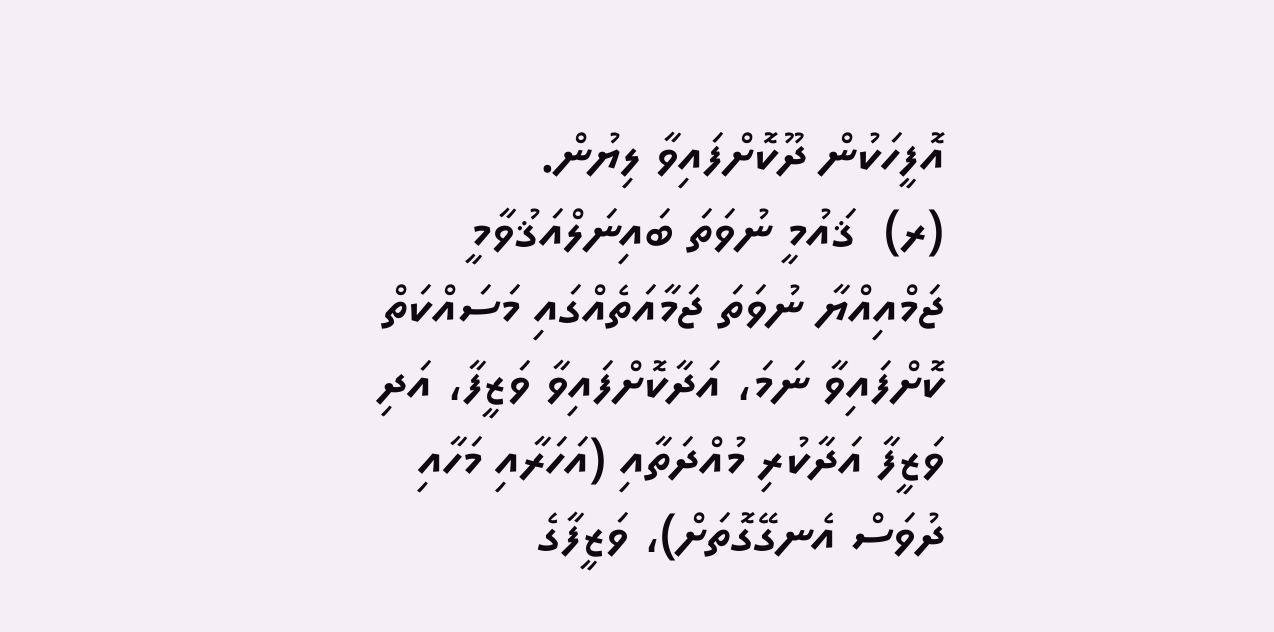އޮފީހަކުން ދޫކޮށްފައިވާ ލިޔުން.
(ރ)  ޤައުމީ ނުވަތަ ބައިނަލްއަޤުވާމީ ޖަމްއިއްޔާ ނުވަތަ ޖަމާއަތެއްގައި މަސައްކަތް ކޮށްފައިވާ ނަމަ، އަދާކޮށްފައިވާ ވަޒީފާ، އަދި ވަޒީފާ އަދާކުރި މުއްދަތާއި (އަހަރާއި މަހާއި ދުވަސް އެނގޭގޮތަށް)، ވަޒީފާގެ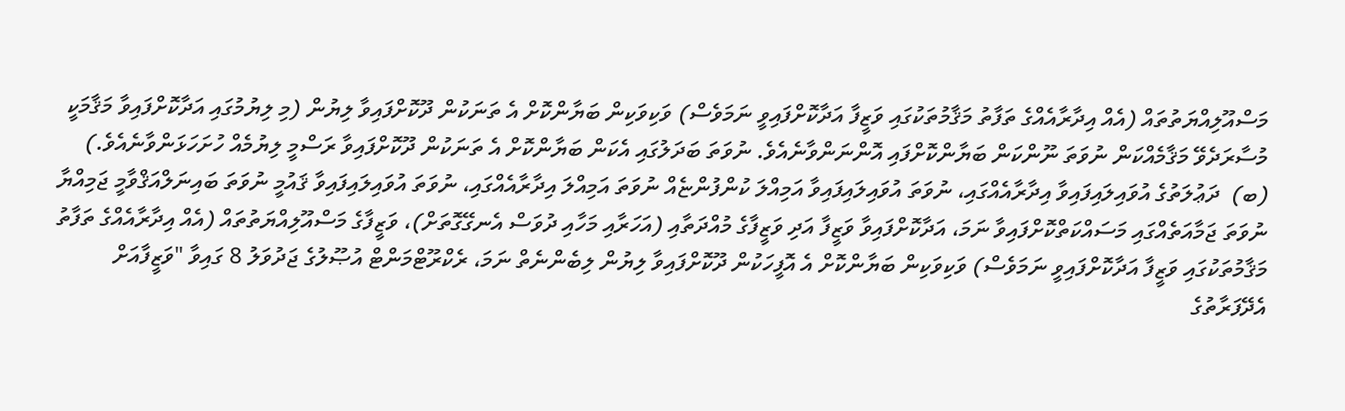މަސްއޫލިއްޔަތުތައް (އެއް އިދާރާއެއްގެ ތަފާތު މަޤާމުތަކުގައި ވަޒީފާ އަދާކޮށްފައިވީ ނަމަވެސް) ވަކިވަކިން ބަޔާންކޮށް އެ ތަނަކުން ދޫކޮށްފައިވާ ލިޔުން (މި ލިޔުމުގައި އަދާކޮށްފައިވާ މަޤާމަކީ މުސާރަދެވޭ މަޤާމެއްކަން ނުވަތަ ނޫންކަން ބަޔާންކޮށްފައި އޮންނަންވާނެއެވެ. ނުވަތަ ބަދަލުގައި އެކަން ބަޔާންކޮށް އެ ތަނަކުން ދޫކޮށްފައިވާ ރަސްމީ ލިޔުމެއް ހުށަހަޅަންވާނެއެވެ.)
(ބ)  ދަޢުލަތުގެ އުވައިލައިފައިވާ އިދާރާއެއްގައި، ނުވަތަ އުވައިލައިފައިވާ އަމިއްލަ ކުންފުންޏެއް ނުވަތަ އަމިއްލަ އިދާރާއެއްގައި، ނުވަތަ އުވައިލައިފައިވާ ޤައުމީ ނުވަތަ ބައިނަލްއަޤްވާމީ ޖަމިއްޔާ ނުވަތަ ޖަމާއަތެއްގައި މަސައްކަތްކޮށްފައިވާ ނަމަ، އަދާކޮށްފައިވާ ވަޒީފާ އަދި ވަޒީފާގެ މުއްދަތާއި (އަހަރާއި މަހާއި ދުވަސް އެނގޭގޮތަށް)، ވަޒީފާގެ މަސްއޫލިއްޔަތުތައް (އެއް އިދާރާއެއްގެ ތަފާތު މަޤާމުތަކުގައި ވަޒީފާ އަދާކޮށްފައިވީ ނަމަވެސް) ވަކިވަކިން ބަޔާންކޮށް އެ އޮފީހަކުން ދޫކޮށްފައިވާ ލިޔުން ލިބެންނެތް ނަމަ، ރެކްރޫޓްމަންޓް އުޞޫލުގެ ޖަދުވަލު 8 ގައިވާ "ވަޒީފާއަށް އެދޭފަރާތުގެ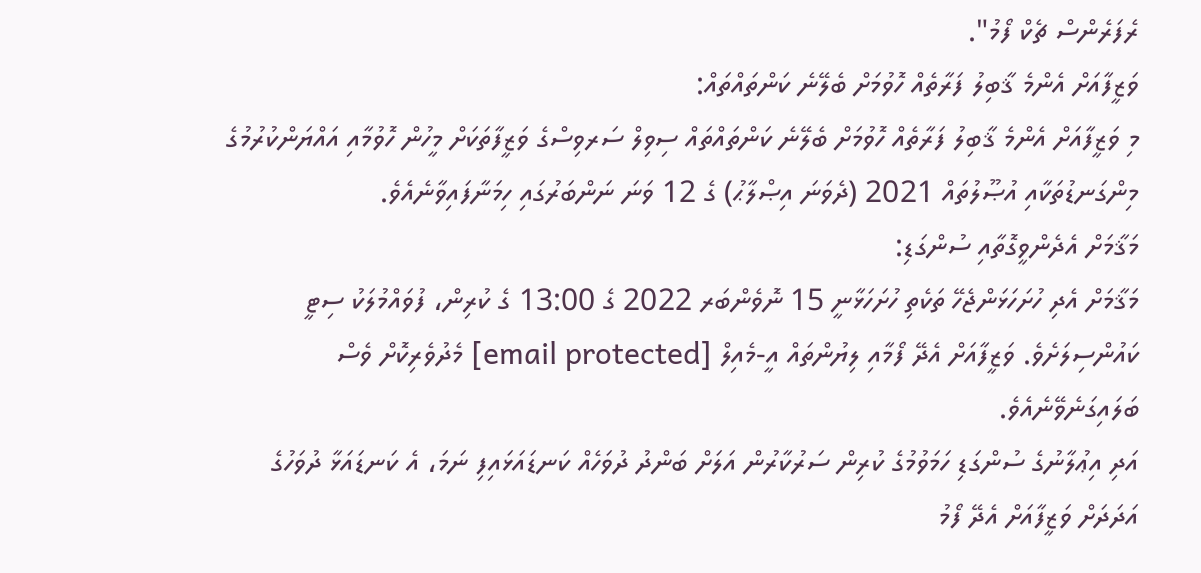ރެފަރެންސް ޗެކް ފޯމު".
ވަޒީފާއަށް އެންމެ ޤާބިލު ފަރާތެއް ހޮވުމަށް ބެލޭނެ ކަންތައްތައް:
މި ވަޒީފާއަށް އެންމެ ޤާބިލު ފަރާތެއް ހޮވުމަށް ބެލޭނެ ކަންތައްތައް ސިވިލް ސަރވިސްގެ ވަޒީފާތަކަށް މީހުން ހޮވުމާއި އައްޔަންކުރުމުގެ މިންގަނޑުތަކާއި އުޞޫލުތައް 2021 (ދެވަނަ އިޞްލާޙު) ގެ 12 ވަނަ ނަންބަރުގައި ހިމަނާފައިވާނެއެވެ.
މަޤާމަށް އެދެންވީގޮތާއި ސުންގަޑި:
މަޤާމަށް އެދި ހުށަހަޅަންޖެހޭ ތަކެތި ހުށަހަޅާނީ 15 ނޮވެންބަރ 2022 ގެ 13:00 ގެ ކުރިން، ފުވައްމުލަކު ސިޓީ ކައުންސިލަށެވެ. ވަޒީފާއަށް އެދޭ ފޯމާއި ލިޔުންތައް އީ-މެއިލް [email protected] މެދުވެރިކޮށް ވެސް ބަލައިގަނެވޭނެއެވެ.
އަދި އިޢުލާނުގެ ސުންގަޑި ހަމަވުމުގެ ކުރިން ސަރުކާރުން އަލަށް ބަންދު ދުވަހެއް ކަނޑައަޅައިފި ނަމަ، އެ ކަނޑައަޅާ ދުވަހުގެ އަދަދަށް ވަޒީފާއަށް އެދޭ ފޯމު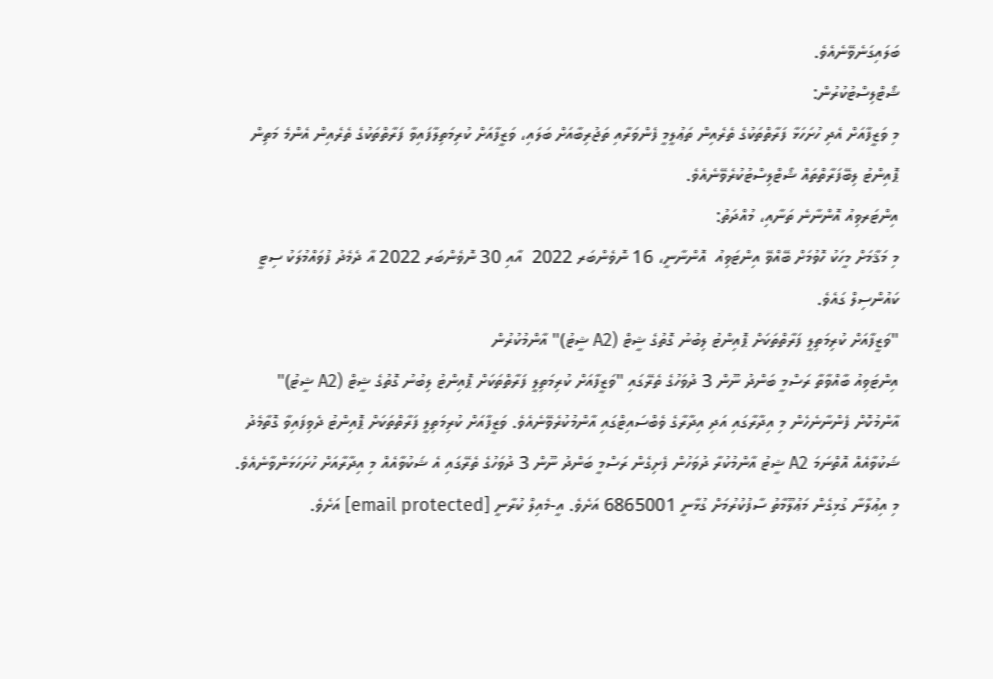ބަލައިގަނެވޭނެއެވެ.
ޝޯޓްލިސްޓުކުރުން:
މި ވަޒީފާއަށް އެދި ހުށަހަޅާ ފަރާތްތަކުގެ ތެރެއިން ތަޢުލީމީ ފެންވަރާއި ތަޖުރިބާއަށް ބަލައި، ވަޒީފާއަށް ކުރިމަތިލާފައިވާ ފަރާތްތަކުގެ ތެރެއިން އެންމެ މަތިން ޕޮއިންޓު ލިބޭފަރާތްތައް ޝޯޓްލިސްޓުކުރެވޭނެއެވެ.
އިންޓަރވިއު އޮންނާނެ ތަނާއި، މުއްދަތު:
މި މަޤާމަށް މީހަކު ހޮވުމަށް ބޭއްވޭ އިންޓަވިއު  އޮންނާނީ، 16 ނޮވެންބަރ 2022  އާއި 30 ނޮވެންބަރ 2022 އާ ދެމެދު ފުވައްމުލަކު ސިޓީ ކައުންސިލް ގައެވެ.
"ވަޒީފާއަށް ކުރިމަތިލީ ފަރާތްތަކަށް ޕޮއިންޓު ލިބުނު ގޮތުގެ ޝީޓް (A2 ޝީޓު)" އާންމުކުރުން
އިންޓަވިއު ބާއްވާތާ ރަސްމީ ބަންދު ނޫން 3 ދުވަހުގެ ތެރޭގައި "ވަޒީފާއަށް ކުރިމަތިލީ ފަރާތްތަކަށް ޕޮއިންޓު ލިބުނު ގޮތުގެ ޝީޓް (A2 ޝީޓު)" އާންމުކޮށް ފެންނާނެހެން މި އިދާރާގައި އަދި އިދާރާގެ ވެބްސައިޓްގައި އާންމުކުރެވޭނެއެވެ. ވަޒީފާއަށް ކުރިމަތިލީ ފަރާތްތަކަށް ޕޮއިންޓު ދެވިފައިވާ ގޮތާމެދު ޝަކުވާއެއް އޮތްނަމަ A2 ޝީޓު އާންމުކުރާ ދުވަހުން ފެށިގެން ރަސްމީ ބަންދު ނޫން 3 ދުވަހުގެ ތެރޭގައި އެ ޝަކުވާއެއް މި އިދާރާއަށް ހުށަހަޅަންވާނެއެވެ.
މި އިޢުލާނާ ގުޅިގެން މަޢުލޫމާތު ސާފުކުރުމަށް ގުޅާނީ 6865001 އަށެވެ. އީ-މެއިލް ކުރާނީ [email protected] އަށެވެ.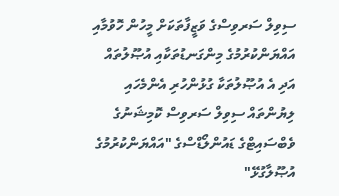ސިވިލް ސަރވިސްގެ ވަޒީފާތަކަށް މީހުން ހޮވުމާއި އައްޔަންކުރުމުގެ މިންގަނޑުތަކާއި އުޞޫލުތައް އަދި އެ އުޞޫލުތަކާ ގުޅުންހުރި އެންމެހައި ލިޔުންތައް ސިވިލް ސަރވިސް ކޮމިޝަނުގެ ވެބްސައިޓްގެ ޑައުންލޯޑްސްގެ "އައްޔަންކުރުމުގެ އުޞޫލާގުޅޭ"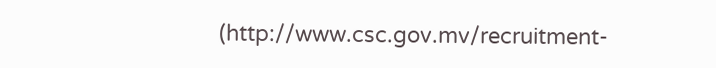(http://www.csc.gov.mv/recruitment-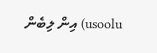usoolu) އިން ލިބެން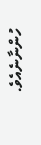ހުންނާނެއެވެ.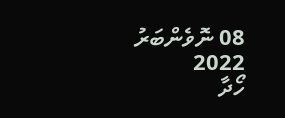08 ނޮވެންބަރު 2022
ހޯދާ